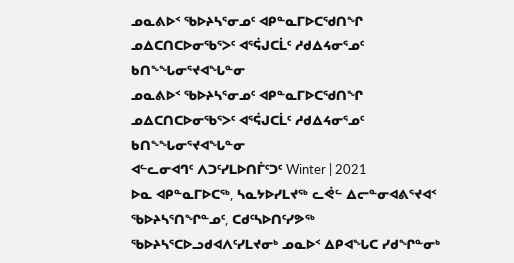ᓄᓇᕕᐅᑉ ᖃᐅᔨᓴᕐᓂᓄᑦ ᐊᑭᓐᓇᒥᐅᑕᖁᑎᖏ ᓄᐃᑕᑎᑕᐅᓂᖃᕐᐳᑦ ᐊᕐᕌᒍᑕᒫᑦ ᓱᑯᐃᔦᓂᕐᓄᑦ ᑲᑎᖕᖓᓂᕐᔪᐊᖓᓐᓂ
ᓄᓇᕕᐅᑉ ᖃᐅᔨᓴᕐᓂᓄᑦ ᐊᑭᓐᓇᒥᐅᑕᖁᑎᖏ ᓄᐃᑕᑎᑕᐅᓂᖃᕐᐳᑦ ᐊᕐᕌᒍᑕᒫᑦ ᓱᑯᐃᔦᓂᕐᓄᑦ ᑲᑎᖕᖓᓂᕐᔪᐊᖓᓐᓂ
ᐊᓪᓚᓂᐊᒉᑦ ᐱᑐᑦᓯᒪᐅᑎᒦᑦᑐᑦ Winter | 2021
ᐅᓇ ᐊᑭᓐᓇᒥᐅᑕᖅ, ᓴᓇᔭᐅᓯᒪᔪᖅ ᓚᕚᓪ ᐃᓕᓐᓂᐊᕕᕐᔪᐊᑉ ᖃᐅᔨᓴᕐᑎᖏᓐᓄᑦ, ᑕᑯᑦᓴᐅᑎᑦᓯᕗᖅ ᖃᐅᔨᓴᕐᑕᐅᓗᑯᐊᐱᑦᓯᒪᔪᓂᒃ ᓄᓇᐅᑉ ᐃᑭᐊᖓᑕ ᓯᑯᖏᓐᓂᒃ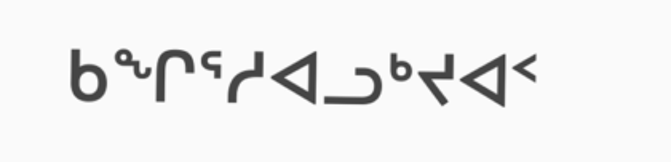ᑲᖏᕐᓱᐊᓗᒃᔪᐊᑉ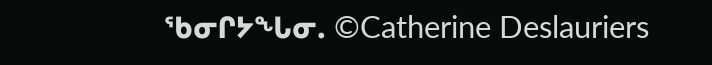ᖃᓂᒋᔭᖓᓂ. ©Catherine Deslauriers